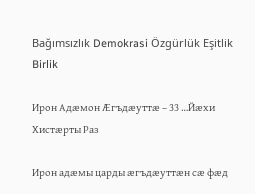Bağımsızlık Demokrasi Özgürlük Eşitlik Birlik

Ирон Aдæмон Æгъдæуттæ – 33 …Йæхи Хистæрты Раз

Ирон адæмы царды æгъдæуттæн сæ фæд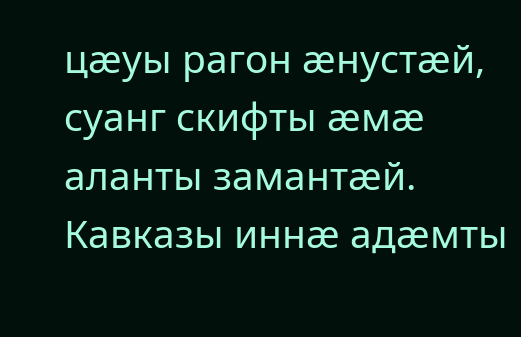цæуы рагон æнустæй, суанг скифты æмæ аланты замантæй. Кавказы иннæ адæмты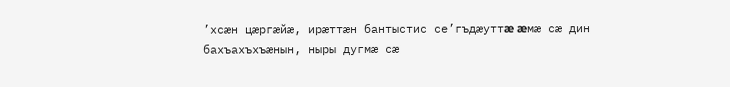’хсæн цæргæйæ, ирæттæн бантыстис се’гъдæуттæ æмæ сæ дин бахъахъхъæнын, ныры дугмæ сæ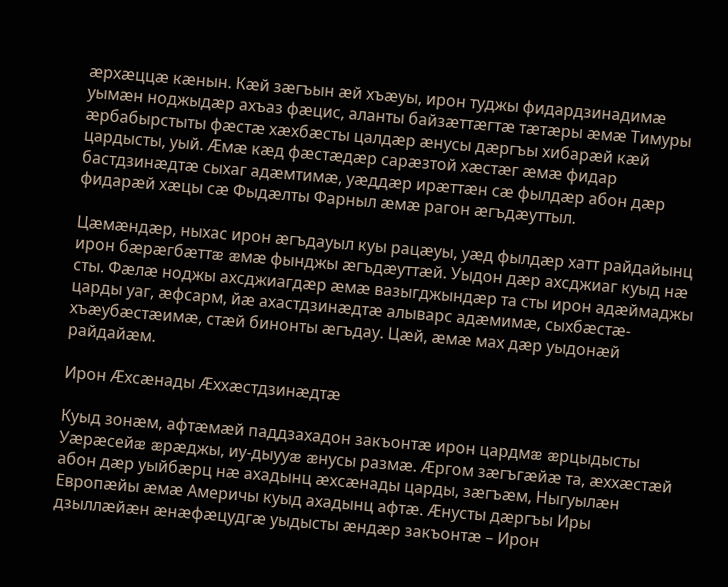æрхæццæ кæнын. Кæй зæгъын æй хъæуы, ирон туджы фидардзинадимæ уымæн ноджыдæр ахъаз фæцис, аланты байзæттæгтæ тæтæры æмæ Тимуры æрбабырстыты фæстæ хæхбæсты цалдæр æнусы дæргъы хибарæй кæй цардысты, уый. Æмæ кæд фæстæдæр сарæзтой хæстæг æмæ фидар бастдзинæдтæ сыхаг адæмтимæ, уæддæр ирæттæн сæ фылдæр абон дæр фидарæй хæцы сæ Фыдæлты Фарныл æмæ рагон æгъдæуттыл.

Цæмæндæр, ныхас ирон æгъдауыл куы рацæуы, уæд фылдæр хатт райдайынц ирон бæрæгбæттæ æмæ фынджы æгъдæуттæй. Уыдон дæр ахсджиаг куыд нæ сты. Фæлæ ноджы ахсджиагдæр æмæ вазыгджындæр та сты ирон адæймаджы царды уаг, æфсарм, йæ ахастдзинæдтæ алыварс адæмимæ, сыхбæстæ-хъæубæстæимæ, стæй бинонты æгъдау. Цæй, æмæ мах дæр уыдонæй райдайæм.

Ирон Æхсæнады Æххæстдзинæдтæ

Куыд зонæм, афтæмæй паддзахадон закъонтæ ирон цардмæ æрцыдысты Уæрæсейæ æрæджы, иу-дыууæ æнусы размæ. Æргом зæгъгæйæ та, æххæстæй абон дæр уыйбæрц нæ ахадынц æхсæнады царды, зæгъæм, Ныгуылæн Европæйы æмæ Америчы куыд ахадынц афтæ. Æнусты дæргъы Иры дзыллæйæн æнæфæцудгæ уыдысты æндæр закъонтæ – Ирон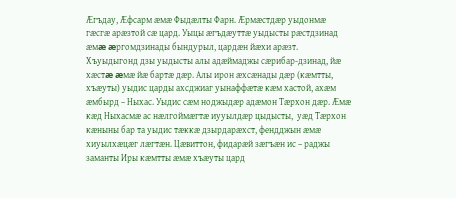Æгъдау, Æфсарм æмæ Фыдæлты Фарн. Æрмæстдæр уыдонмæ гæсгæ арæзтой сæ цард. Уыцы æгъдæуттæ уыдысты рæстдзинад æмæ æргомдзинады бындурыл, цардæн йæхи арæзт. Хъуыдыгонд дзы уыдысты алы адæймаджы сæрибар-дзинад, йæ хæстæ æмæ йæ бартæ дæр. Алы ирон æхсæнады дæр (кæмтты, хъæуты) уыдис царды ахсджиаг уынаффæтæ кæм хастой, ахæм æмбырд – Ныхас. Уыдис сæм ноджыдæр адæмон Тæрхон дæр. Æмæ кæд Ныхасмæ ас нæлгоймæгтæ иууылдæр цыдысты,  уæд Тæрхон кæныны бар та уыдис тæккæ дзырдарæхст, фендджын æмæ хиуылхæцæг лæгтæн. Цæвиттон, фидарæй зæгъæн ис – раджы заманты Иры кæмтты æмæ хъæуты цард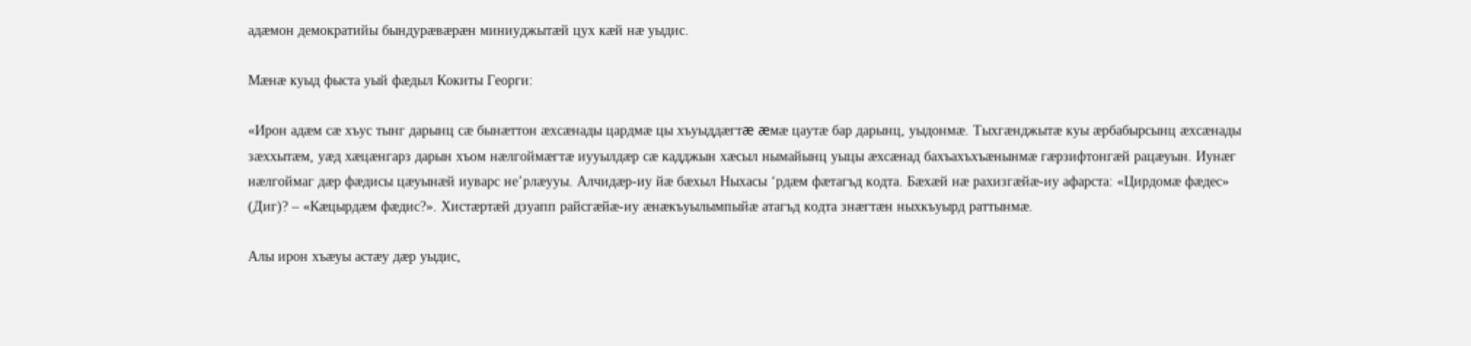адæмон демократийы бындурæвæрæн миниуджытæй цух кæй нæ уыдис.

Мæнæ куыд фыста уый фæдыл Кокиты Георги:

«Ирон адæм сæ хъус тынг дарынц сæ бынæттон æхсæнады цардмæ цы хъуыддæгтæ æмæ цаутæ бар дарынц, уыдонмæ. Тыхгæнджытæ куы æрбабырсынц æхсæнады зæххытæм, уæд хæцæнгарз дарын хъом нæлгоймæгтæ иууылдæр сæ кадджын хæсыл нымайынц уыцы æхсæнад бахъахъхъæнынмæ гæрзифтонгæй рацæуын. Иунæг нæлгоймаг дæр фæдисы цæуынæй иуварс не’рлæууы. Алчидæр-иу йæ бæхыл Ныхасы ‘рдæм фæтагъд кодта. Бæхæй нæ рахизгæйæ-иу афарста: «Цирдомæ фæдес» (Диг)? – «Кæцырдæм фæдис?». Хистæртæй дзуапп райсгæйæ-иу æнæкъуылымпыйæ атагъд кодта знæгтæн ныхкъуырд раттынмæ.

Алы ирон хъæуы астæу дæр уыдис,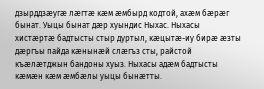дзырддзæугæ лæгтæ кæм æмбырд кодтой, ахæм бæрæг бынат. Уыцы бынат дæр хуындис Ныхас. Ныхасы хистæртæ бадтысты стыр дуртыл, кæцытæ-иу бирæ æзты дæргъы пайда кæнынæй слæгъз сты, райстой къæлæтджын бандоны хуыз. Ныхасы адæм бадтысты кæмæн кæм æмбæлы уыцы бынæтты.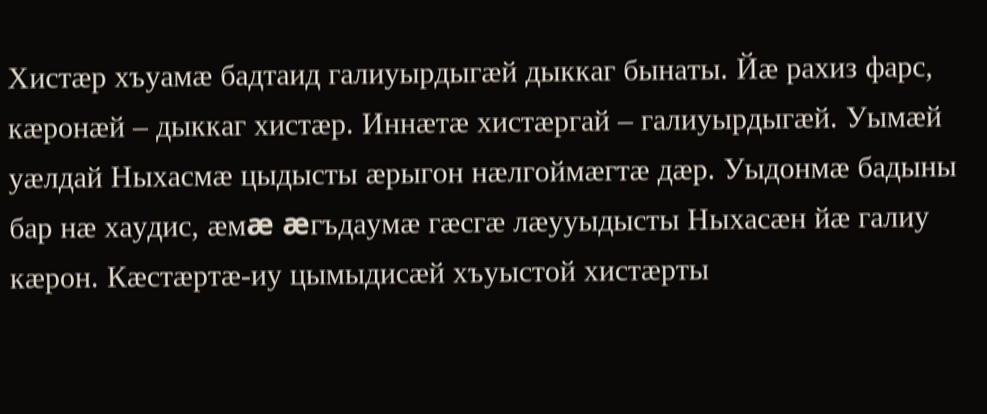Хистæр хъуамæ бадтаид галиуырдыгæй дыккаг бынаты. Йæ рахиз фарс, кæронæй – дыккаг хистæр. Иннæтæ хистæргай – галиуырдыгæй. Уымæй уæлдай Ныхасмæ цыдысты æрыгон нæлгоймæгтæ дæр. Уыдонмæ бадыны бар нæ хаудис, æмæ æгъдаумæ гæсгæ лæууыдысты Ныхасæн йæ галиу кæрон. Кæстæртæ-иу цымыдисæй хъуыстой хистæрты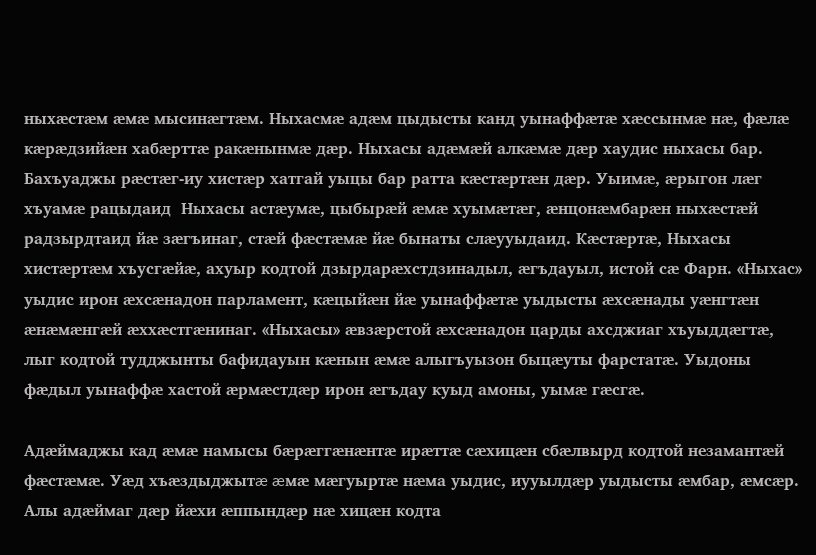ныхæстæм æмæ мысинæгтæм. Ныхасмæ адæм цыдысты канд уынаффæтæ хæссынмæ нæ, фæлæ кæрæдзийæн хабæрттæ ракæнынмæ дæр. Ныхасы адæмæй алкæмæ дæр хаудис ныхасы бар. Бахъуаджы рæстæг-иу хистæр хатгай уыцы бар ратта кæстæртæн дæр. Уыимæ, æрыгон лæг хъуамæ рацыдаид  Ныхасы астæумæ, цыбырæй æмæ хуымæтæг, æнцонæмбарæн ныхæстæй радзырдтаид йæ зæгъинаг, стæй фæстæмæ йæ бынаты слæууыдаид. Кæстæртæ, Ныхасы хистæртæм хъусгæйæ, ахуыр кодтой дзырдарæхстдзинадыл, æгъдауыл, истой сæ Фарн. «Ныхас» уыдис ирон æхсæнадон парламент, кæцыйæн йæ уынаффæтæ уыдысты æхсæнады уæнгтæн æнæмæнгæй æххæстгæнинаг. «Ныхасы» æвзæрстой æхсæнадон царды ахсджиаг хъуыддæгтæ, лыг кодтой тудджынты бафидауын кæнын æмæ алыгъуызон быцæуты фарстатæ. Уыдоны фæдыл уынаффæ хастой æрмæстдæр ирон æгъдау куыд амоны, уымæ гæсгæ.

Адæймаджы кад æмæ намысы бæрæггæнæнтæ ирæттæ сæхицæн сбæлвырд кодтой незамантæй фæстæмæ. Уæд хъæздыджытæ æмæ мæгуыртæ нæма уыдис, иууылдæр уыдысты æмбар, æмсæр. Алы адæймаг дæр йæхи æппындæр нæ хицæн кодта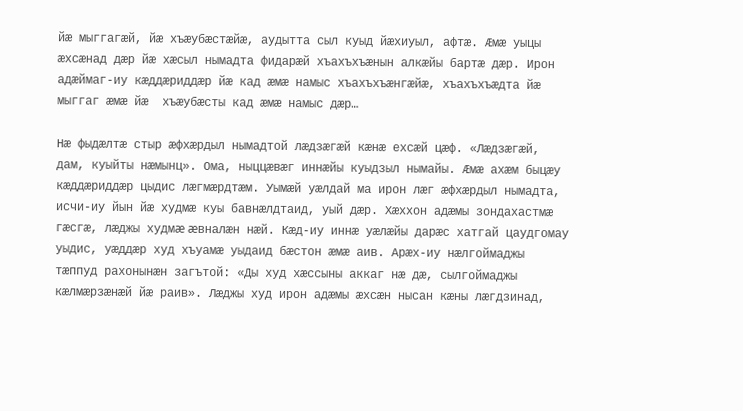йæ мыггагæй, йæ хъæубæстæйæ, аудытта сыл куыд йæхиуыл, афтæ. Æмæ уыцы æхсæнад дæр йæ хæсыл нымадта фидарæй хъахъхъæнын алкæйы бартæ дæр. Ирон адæймаг-иу кæддæриддæр йæ кад æмæ намыс хъахъхъæнгæйæ, хъахъхъæдта йæ мыггаг æмæ йæ  хъæубæсты кад æмæ намыс дæр…

Нæ фыдæлтæ стыр æфхæрдыл нымадтой лæдзæгæй кæнæ ехсæй цæф. «Лæдзæгæй, дам, куыйты нæмынц». Ома, ныццæвæг иннæйы куыдзыл нымайы. Æмæ ахæм быцæу кæддæриддæр цыдис лæгмæрдтæм. Уымæй уæлдай ма ирон лæг æфхæрдыл нымадта, исчи-иу йын йæ худмæ куы бавнæлдтаид, уый дæр. Хæххон адæмы зондахастмæ гæсгæ, лæджы худмæ æвналæн нæй. Кæд-иу иннæ уæлæйы дарæс хатгай цаудгомау уыдис, уæддæр худ хъуамæ уыдаид бæстон æмæ аив. Арæх-иу нæлгоймаджы тæппуд рахонынæн загътой: «Ды худ хæссыны аккаг нæ дæ, сылгоймаджы кæлмæрзæнæй йæ раив». Лæджы худ ирон адæмы æхсæн нысан кæны лæгдзинад,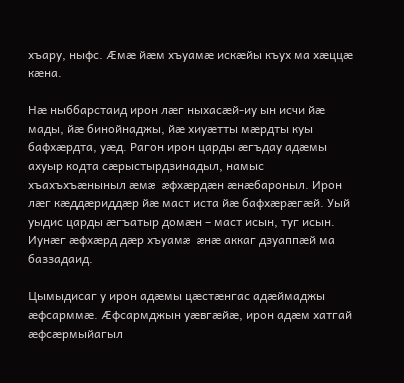хъару, ныфс. Æмæ йæм хъуамæ искæйы къух ма хæццæ кæна.

Нæ ныббарстаид ирон лæг ныхасæй-иу ын исчи йæ мады, йæ бинойнаджы, йæ хиуæтты мæрдты куы бафхæрдта, уæд. Рагон ирон царды æгъдау адæмы ахуыр кодта сæрыстырдзинадыл, намыс хъахъхъæныныл æмæ æфхæрдæн æнæбароныл. Ирон лæг кæддæриддæр йæ маст иста йæ бафхæрæгæй. Уый уыдис царды æгъатыр домæн – маст исын, туг исын. Иунæг æфхæрд дæр хъуамæ æнæ аккаг дзуаппæй ма баззадаид.

Цымыдисаг у ирон адæмы цæстæнгас адæймаджы æфсарммæ. Æфсармджын уæвгæйæ, ирон адæм хатгай æфсæрмыйагыл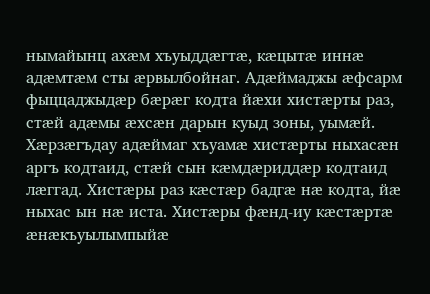нымайынц ахæм хъуыддæгтæ, кæцытæ иннæ адæмтæм сты æрвылбойнаг. Адæймаджы æфсарм фыццаджыдæр бæрæг кодта йæхи хистæрты раз, стæй адæмы æхсæн дарын куыд зоны, уымæй. Хæрзæгъдау адæймаг хъуамæ хистæрты ныхасæн аргъ кодтаид, стæй сын кæмдæриддæр кодтаид лæггад. Хистæры раз кæстæр бадгæ нæ кодта, йæ ныхас ын нæ иста. Хистæры фæнд-иу кæстæртæ æнæкъуылымпыйæ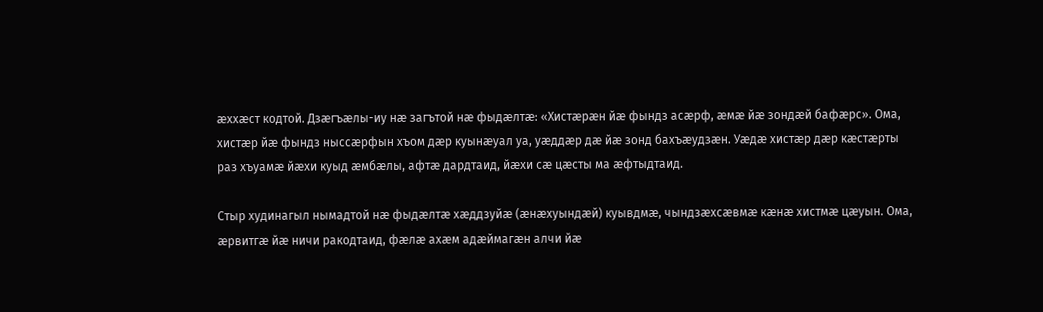æххæст кодтой. Дзæгъæлы-иу нæ загътой нæ фыдæлтæ: «Хистæрæн йæ фындз асæрф, æмæ йæ зондæй бафæрс». Ома, хистæр йæ фындз ныссæрфын хъом дæр куынæуал уа, уæддæр дæ йæ зонд бахъæудзæн. Уæдæ хистæр дæр кæстæрты раз хъуамæ йæхи куыд æмбæлы, афтæ дардтаид, йæхи сæ цæсты ма æфтыдтаид.

Стыр худинагыл нымадтой нæ фыдæлтæ хæддзуйæ (æнæхуындæй) куывдмæ, чындзæхсæвмæ кæнæ хистмæ цæуын. Ома, æрвитгæ йæ ничи ракодтаид, фæлæ ахæм адæймагæн алчи йæ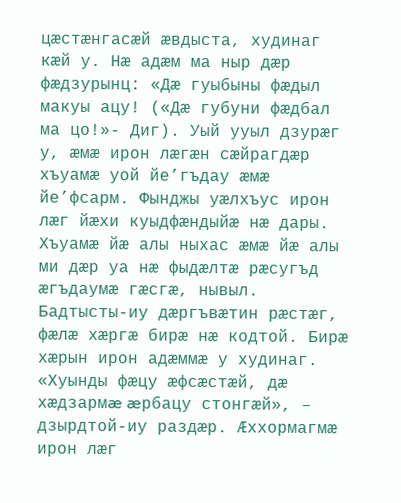цæстæнгасæй æвдыста, худинаг кæй у. Нæ адæм ма ныр дæр фæдзурынц: «Дæ гуыбыны фæдыл макуы ацу! («Дæ губуни фæдбал ма цо!»- Диг). Уый ууыл дзурæг у, æмæ ирон лæгæн сæйрагдæр хъуамæ уой йе’гъдау æмæ йе’фсарм. Фынджы уæлхъус ирон лæг йæхи куыдфæндыйæ нæ дары. Хъуамæ йæ алы ныхас æмæ йæ алы ми дæр уа нæ фыдæлтæ рæсугъд æгъдаумæ гæсгæ, нывыл. Бадтысты-иу дæргъвæтин рæстæг, фæлæ хæргæ бирæ нæ кодтой. Бирæ хæрын ирон адæммæ у худинаг. «Хуынды фæцу æфсæстæй, дæ хæдзармæ æрбацу стонгæй», – дзырдтой-иу раздæр. Æххормагмæ ирон лæг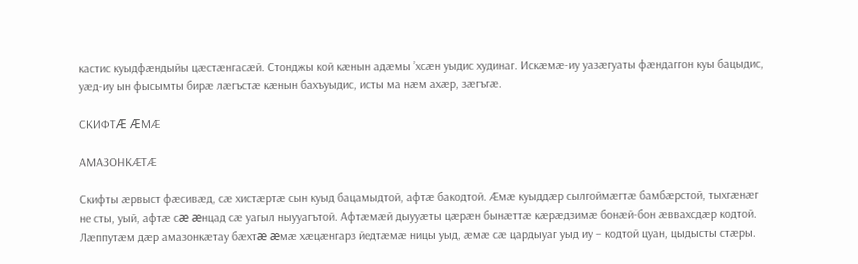кастис куыдфæндыйы цæстæнгасæй. Стонджы кой кæнын адæмы ’хсæн уыдис худинаг. Искæмæ-иу уазæгуаты фæндаггон куы бацыдис, уæд-иу ын фысымты бирæ лæгъстæ кæнын бахъуыдис, исты ма нæм ахæр, зæгъгæ.

СКИФТÆ ÆМÆ

АМАЗОНКÆТÆ

Скифты æрвыст фæсивæд, сæ хистæртæ сын куыд бацамыдтой, афтæ бакодтой. Æмæ куыддæр сылгоймæгтæ бамбæрстой, тыхгæнæг не сты, уый, афтæ сæ æнцад сæ уагыл ныууагътой. Афтæмæй дыууæты цæрæн бынæттæ кæрæдзимæ бонæй-бон æввахсдæр кодтой. Лæппутæм дæр амазонкæтау бæхтæ æмæ хæцæнгарз йедтæмæ ницы уыд, æмæ сæ цардыуаг уыд иу – кодтой цуан, цыдысты стæры.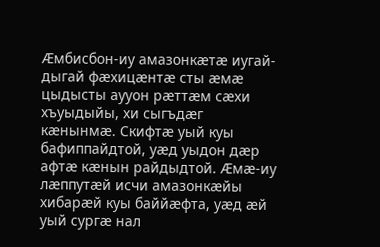Æмбисбон-иу амазонкæтæ иугай-дыгай фæхицæнтæ сты æмæ цыдысты аууон рæттæм сæхи хъуыдыйы, хи сыгъдæг кæнынмæ. Скифтæ уый куы бафиппайдтой, уæд уыдон дæр афтæ кæнын райдыдтой. Æмæ-иу лæппутæй исчи амазонкæйы хибарæй куы баййæфта, уæд æй уый сургæ нал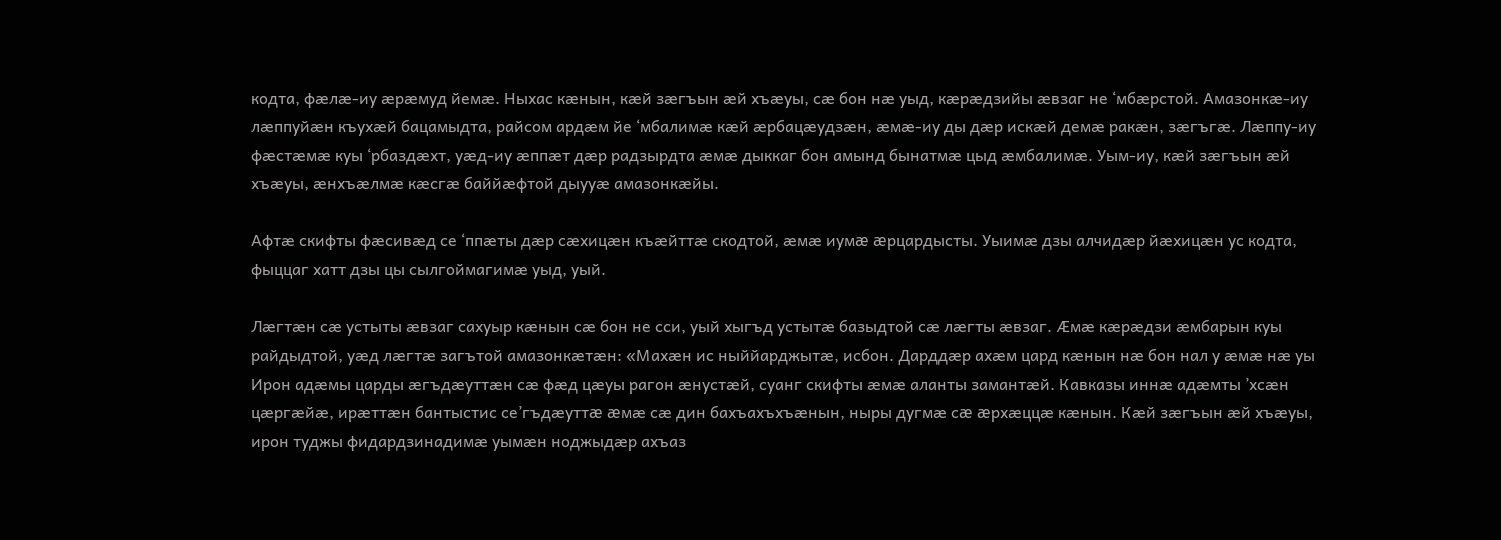кодта, фæлæ-иу æрæмуд йемæ. Ныхас кæнын, кæй зæгъын æй хъæуы, сæ бон нæ уыд, кæрæдзийы æвзаг не ‘мбæрстой. Амазонкæ-иу лæппуйæн къухæй бацамыдта, райсом ардæм йе ‘мбалимæ кæй æрбацæудзæн, æмæ-иу ды дæр искæй демæ ракæн, зæгъгæ. Лæппу-иу фæстæмæ куы ‘рбаздæхт, уæд-иу æппæт дæр радзырдта æмæ дыккаг бон амынд бынатмæ цыд æмбалимæ. Уым-иу, кæй зæгъын æй хъæуы, æнхъæлмæ кæсгæ баййæфтой дыууæ амазонкæйы.

Афтæ скифты фæсивæд се ‘ппæты дæр сæхицæн къæйттæ скодтой, æмæ иумæ æрцардысты. Уыимæ дзы алчидæр йæхицæн ус кодта, фыццаг хатт дзы цы сылгоймагимæ уыд, уый.

Лæгтæн сæ устыты æвзаг сахуыр кæнын сæ бон не сси, уый хыгъд устытæ базыдтой сæ лæгты æвзаг. Æмæ кæрæдзи æмбарын куы райдыдтой, уæд лæгтæ загътой амазонкæтæн: «Махæн ис ныййарджытæ, исбон. Дарддæр ахæм цард кæнын нæ бон нал у æмæ нæ уы Ирон адæмы царды æгъдæуттæн сæ фæд цæуы рагон æнустæй, суанг скифты æмæ аланты замантæй. Кавказы иннæ адæмты ’хсæн цæргæйæ, ирæттæн бантыстис се’гъдæуттæ æмæ сæ дин бахъахъхъæнын, ныры дугмæ сæ æрхæццæ кæнын. Кæй зæгъын æй хъæуы, ирон туджы фидардзинадимæ уымæн ноджыдæр ахъаз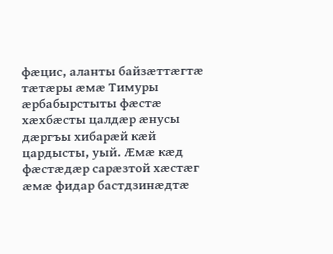фæцис, аланты байзæттæгтæ тæтæры æмæ Тимуры æрбабырстыты фæстæ хæхбæсты цалдæр æнусы дæргъы хибарæй кæй цардысты, уый. Æмæ кæд фæстæдæр сарæзтой хæстæг æмæ фидар бастдзинæдтæ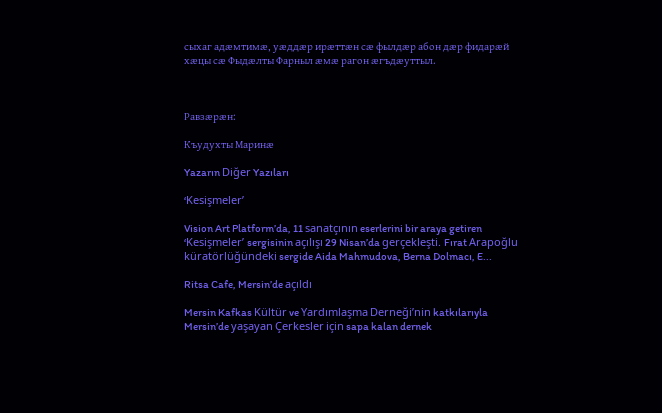сыхаг адæмтимæ, уæддæр ирæттæн сæ фылдæр абон дæр фидарæй хæцы сæ Фыдæлты Фарныл æмæ рагон æгъдæуттыл.



Равзæрæн:

Къудухты Маринæ

Yazarın Diğer Yazıları

‘Kesişmeler’

Vision Art Platform’da, 11 sanatçının eserlerini bir araya getiren ‘Kesişmeler’ sergisinin açılışı 29 Nisan’da gerçekleşti. Fırat Arapoğlu küratörlüğündeki sergide Aida Mahmudova, Berna Dolmacı, E...

Ritsa Cafe, Mersin’de açıldı

Mersin Kafkas Kültür ve Yardımlaşma Derneği’nin katkılarıyla Mersin’de yaşayan Çerkesler için sapa kalan dernek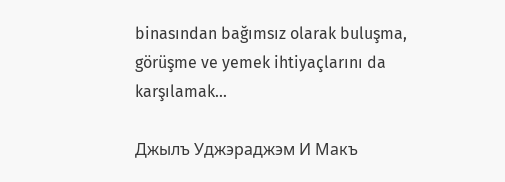binasından bağımsız olarak buluşma, görüşme ve yemek ihtiyaçlarını da karşılamak...

Джылъ Уджэраджэм И Макъ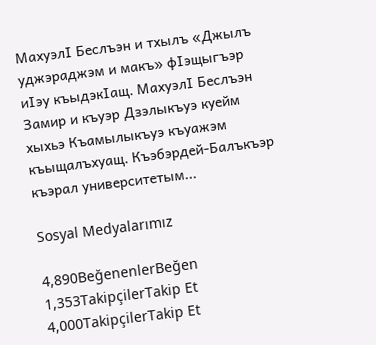МахуэлI Беслъэн и тхылъ «Джылъ уджэраджэм и макъ» фIэщыгъэр иIэу къыдэкIащ. МахуэлI Беслъэн Замир и къуэр Дзэлыкъуэ куейм хыхьэ Къамылыкъуэ къуажэм къыщалъхуащ. Къэбэрдей-Балъкъэр къэрал университетым...

Sosyal Medyalarımız

4,890BeğenenlerBeğen
1,353TakipçilerTakip Et
4,000TakipçilerTakip Et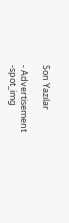Son Yazılar

- Advertisement -spot_img